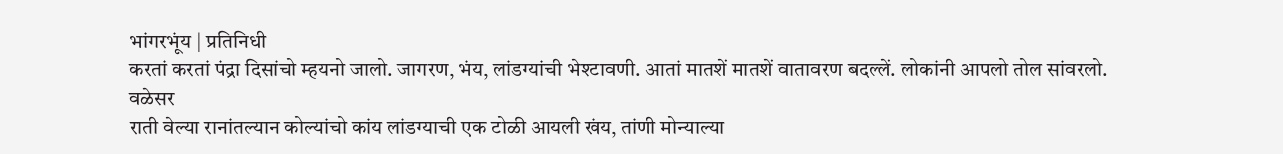भांगरभूंय | प्रतिनिधी
करतां करतां पंद्रा दिसांचो म्हयनो जालो. जागरण, भंय, लांडग्यांची भेश्टावणी. आतां मातशें मातशें वातावरण बदल्लें. लोकांनी आपलो तोल सांवरलो.
वळेसर
राती वेल्या रानांतल्यान कोल्यांचो कांय लांडग्याची एक टोळी आयली खंय, तांणी मोन्याल्या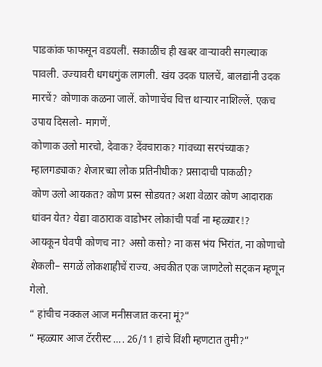पाडकांक फाफसून वडयलीं. सकाळींच ही खबर वाऱ्यावरी सगल्याक पावली. उज्यावरी धगधगुंक लागली. खंय उदक घालचें, बालद्यांनी उदक मारचें? कोणाक कळना जालें. कोणाचेंच चित्त थाऱ्यार नाशिल्लें. एकच उपाय दिसलो- मागणें.
कोणाक उलो मारचो, देवाक? देंवचाराक? गांवच्या सरपंच्याक? म्हालगड्याक? शेजारच्या लोक प्रतिनीधीक? प्रसादाची पाकळी?
कोण उलो आयकत? कोण प्रस्न सोडयत? अशा वेळार कोण आदाराक धांवन येत? येद्या वाठाराक वाडोभर लोकांची पर्वा ना म्हळ्यार!?
आयकून घेवपी कोणच ना? असो कसो? ना कस भंय भिरांत, ना कोणाचो शेकली– सगळें लोकशाहीचें राज्य. अचकीत एक जाणटेलो सट्कन म्हणून गेलो.
“ हांचीच नक्कल आज मनीसजात करना मूं?”
“ म्हळ्यार आज टॅररीस्ट …. 26/11 हांचे विंशी म्हणटात तुमी?”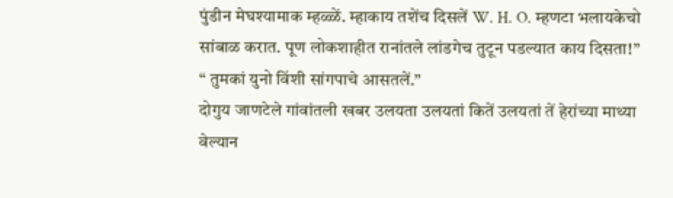पुंडीन मेघश्यामाक म्हळ्ळें. म्हाकाय तशेंच दिसलें W. H. O. म्हणटा भलायकेचो सांबाळ करात. पूण लोकशाहीत रानांतले लांडगेच तुटून पडल्यात काय दिसता!”
“ तुमकां युनो विंशी सांगपाचे आसतलें.”
दोगुय जाणटेले गांवांतली खबर उलयता उलयतां कितें उलयतां तें हेरांच्या माथ्या वेल्यान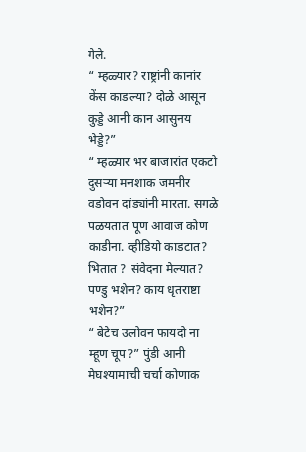गेले.
“ म्हळ्यार? राष्ट्रांनी कानांर केंस काडल्या? दोळे आसून कुड्डे आनी कान आसुनय भेड्डे?”
“ म्हळ्यार भर बाजारांत एकटो दुसऱ्या मनशाक जमनीर वडोवन दांड्यांनी मारता. सगळे पळयतात पूण आवाज कोण काडीना. व्हीडियो काडटात? भितात ? संवेदना मेल्यात? पण्डु भशेन? काय धृतराष्टा भशेन?”
“ बेटेच उलोवन फायदो ना म्हूण चूप?” पुंडी आनी मेघश्यामाची चर्चा कोणाक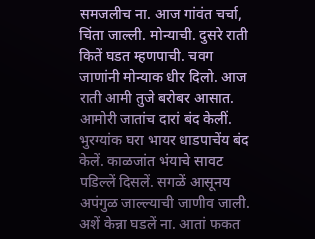समजलीच ना. आज गांवंत चर्चा, चिंता जाल्ली. मोन्याची. दुसरे राती कितें घडत म्हणपाची. चवग जाणांनी मोन्याक धीर दिलो. आज राती आमी तुजे बरोबर आसात. आमोरी जातांच दारां बंद केलीं. भुरग्यांक घरा भायर धाडपाचेंय बंद केलें. काळजांत भंयाचे सावट पडिल्लें दिसलें. सगळें आसूनय अपंगुळ जाल्ल्याची जाणीव जाली.
अशें केन्ना घडलें ना. आतां फकत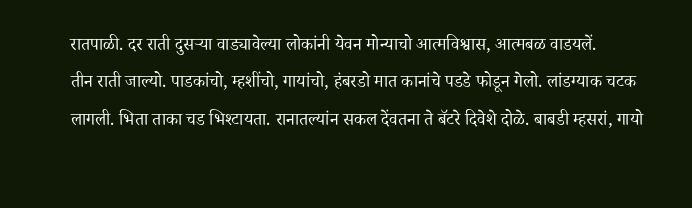रातपाळी. दर राती दुसऱ्या वाड्यावेल्या लोकांनी येवन मोन्याचो आत्मविश्वास, आत्मबळ वाडयलें.
तीन राती जाल्यो. पाडकांचो, म्हशींचो, गायांचो, हंबरडो मात कानांचे पडडे फोडून गेलो. लांडग्याक चटक लागली. भिता ताका चड भिश्टायता. रानातल्यांन सकल देंवतना ते बॅटरे दिवेशे दोळे. बाबडी म्हसरां, गायो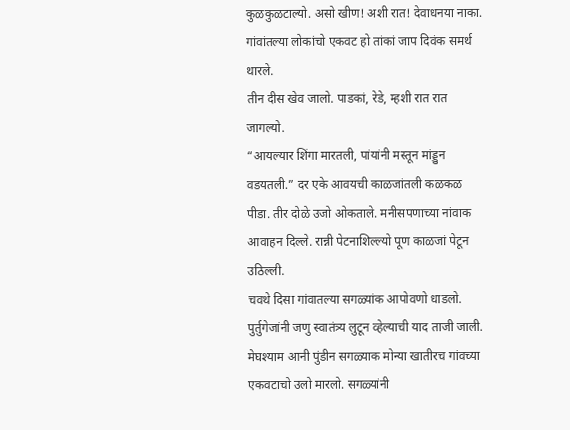कुळकुळटाल्यो. असो खीण! अशी रात! देवाधनया नाका. गांवांतल्या लोकांचो एकवट हो तांकां जाप दिवंक समर्थ थारले.
तीन दीस खेव जालो. पाडकां, रेडे, म्हशी रात रात जागल्यो.
“आयल्यार शिंगा मारतली, पांयांनी मस्तून मांड्डुन वडयतली.” दर एके आवयची काळजांतली कळकळ पीडा. तीर दोळे उजो ओकताले. मनीसपणाच्या नांवाक आवाहन दिल्ले. रान्नी पेटनाशिल्ल्यो पूण काळजां पेटून उठिल्ली.
चवथे दिसा गांवातल्या सगळ्यांक आपोवणो धाडलो. पुर्तुगेजांनी जणु स्वातंत्र्य लुटून व्हेल्याची याद ताजी जाली. मेघश्याम आनी पुंडीन सगळ्याक मोन्या खातीरच गांवच्या एकवटाचो उलो मारलो. सगळ्यांनी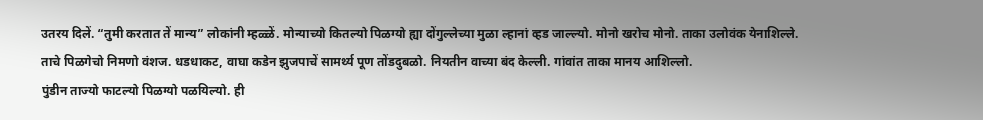उतरय दिलें. “तुमी करतात तें मान्य” लोकांनी म्हळ्ळें. मोन्याच्यो कितल्यो पिळग्यो ह्या दोंगुल्लेच्या मुळा ल्हानां व्हड जाल्ल्यो. मोनो खरोच मोनो. ताका उलोवंक येनाशिल्ले. ताचे पिळगेचो निमणो वंशज. धडधाकट, वाघा कडेन झुजपाचें सामर्थ्य पूण तोंडदुबळो. नियतीन वाच्या बंद केल्ली. गांवांत ताका मानय आशिल्लो.
पुंडीन ताज्यो फाटल्यो पिळग्यो पळयिल्यो. ही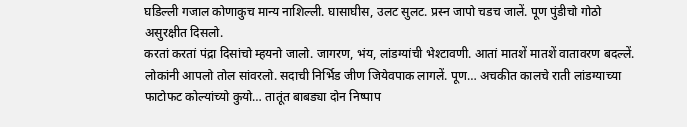घडिल्ली गजाल कोणाकुच मान्य नाशिल्ली. घासाघीस, उलट सुलट. प्रस्न जापो चडच जालें. पूण पुंडीचो गोठो असुरक्षीत दिसलो.
करतां करतां पंद्रा दिसांचो म्हयनो जालो. जागरण, भंय, लांडग्यांची भेश्टावणी. आतां मातशें मातशें वातावरण बदल्लें. लोकांनी आपलो तोल सांवरलो. सदाची निर्भिड जीण जियेवपाक लागलें. पूण… अचकीत कालचे राती लांडग्याच्या फाटोफट कोल्यांच्यो कुयो… तातूंत बाबड्या दोन निष्पाप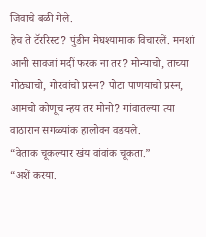जिवाचे बळी गेले.
हेच ते टॅररिस्ट? पुंडीन मेघश्यामाक विचारलें. मनशां आनी सावजां मदीं फरक ना तर? मोन्याचो, ताच्या गोठ्याचो, गोरवांचो प्रस्न? पोटा पाणयाचो प्रस्न, आमचो कोणूच न्हय तर मोनो? गांवातल्या त्या वाठारान सगळ्यांक हालोवन वडयले.
“वेताक चूकल्यार खंय वांवांक चूकता.”
“अशें करया.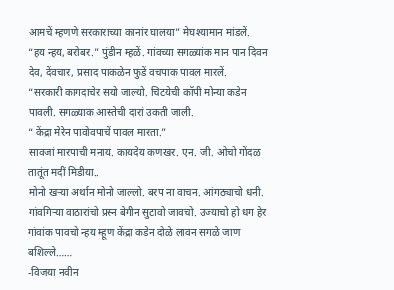आमचें म्हणणे सरकाराच्या कानांर घालया” मेघश्यामान मांडलें.
“हय न्हय, बरोबर.” पुंडीन म्हळें. गांवच्या सगळ्यांक मान पान दिवन देव, देंवचार, प्रसाद पाकळेन फुडें वचपाक पावल मारलें.
“सरकारी कागदाचेर सयो जाल्यो. चिटयेची कॉपी मोन्या कडेन पावली. सगळ्याक आस्तेची दारां उकती जाली.
“ केंद्रा मेरेन पावोवपाचें पावल मारता.”
सावजां मारपाची मनाय. कायदेय कणखर. एन. जी. ओचो गोंदळ तातूंत मदीं मिडीया..
मोनो खऱ्या अर्थान मोनो जाल्लो. बरप ना वाचन. आंगठ्याचो धनी. गांवगिऱ्या वाठारांचो प्रस्न बेगीन सुटावो जावचो. उज्याचो हो धग हेर गांवांक पावचो न्हय म्हूण केंद्रा कडेन दोळे लावन सगळे जाण बशिल्ले……
-विजया नवीन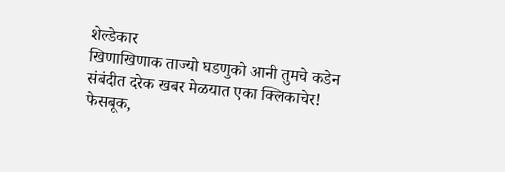शेल्डेकार
खिणाखिणाक ताज्यो घडणुको आनी तुमचे कडेन संबंदीत दरेक खबर मेळयात एका क्लिकाचेर! फेसबूक,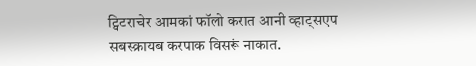ट्विटराचेर आमकां फॉलो करात आनी व्हाट्सएप सबस्क्रायब करपाक विसरूं नाकात.